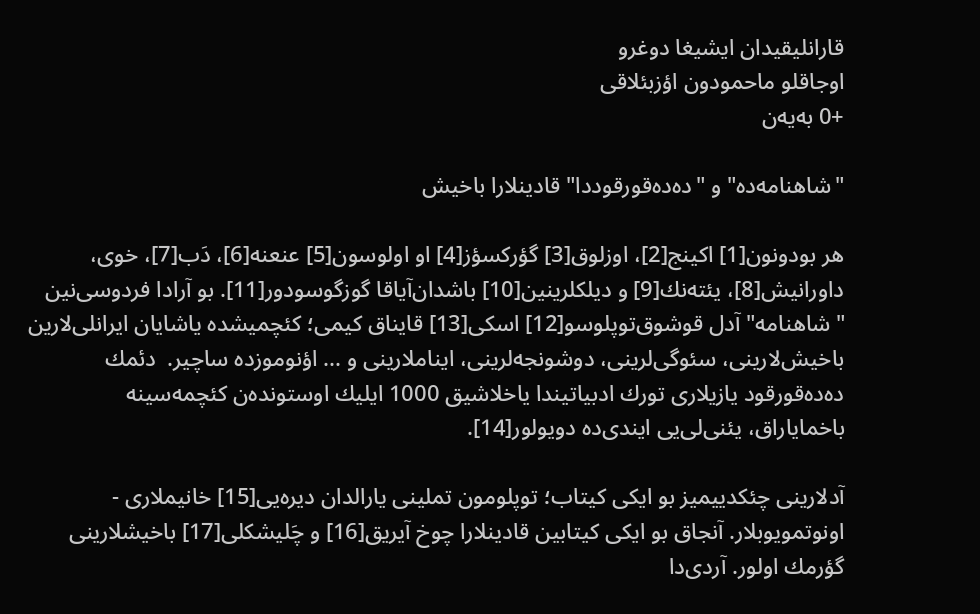قارانلیقیدان ایشیغا دوغرو
اوجاقلو ماحمودون اؤزبئلاقی
+0 به‌‌یه‌ن

"شاهنامه‌ده" و "ده‌ده‌قورقوددا" قادینلارا باخیش

هر بودونون[1] اكینج[2]، اوزلوق[3] گؤركسؤز[4] او اولوسون[5] عنعنه[6]، دَب[7]، خوی، داورانیش[8]، یئته‌نك[9] و دیلكلرینین[10] باشدان‌آیاقا گوزگوسودور[11]. بو آرادا فردوسی‌نین "شاهنامه" آدل قوشوق‌‌توپلوسو[12] اسكی[13] قایناق كیمی؛ كئچمیشده یاشایان ایرانلی‌لارین باخیش‌لارینی، سئوگی‌لرینی، دوشونجه‌لرینی، ایناملارینی و ... اؤنوموزده ساچیر.  دئمك ده‌ده‌قورقود یازیلاری تورك ادبیاتیندا یاخلاشیق 1000 ایلیك اوستونده‌ن كئچمه‌سینه باخمایاراق، یئنی‌لی‌یی ایندی‌ده دویولور[14].

آدلارینی چئكدییمیز بو ایكی كیتاب؛ توپلومون تملینی یارالدان دیره‌یی[15] خانیملاری -  اونوتمویوبلار. آنجاق بو ایكی كیتابین قادینلارا چوخ آیریق[16] و چَلیشكلی[17] باخیشلارینی گؤرمك اولور. آردی‌دا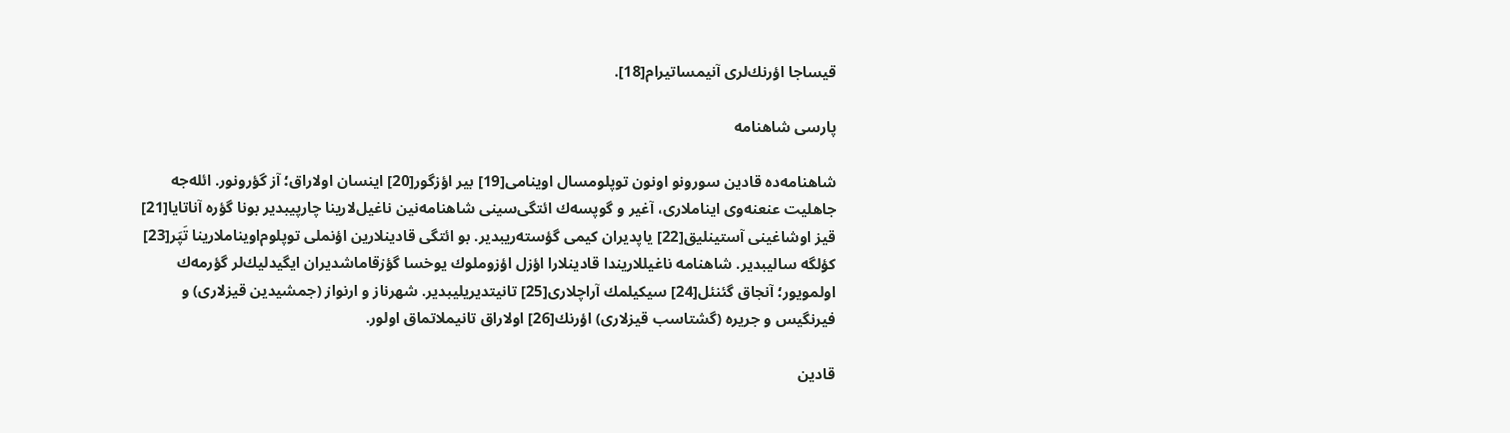قیساجا اؤرنك‌لری آنیمساتیرام[18].

پارسی شاهنامه

شاهنامه‌ده قادین سورونو اونون توپلومسال اوینامی[19] بیر اؤزگور[20] اینسان اولاراق؛ آز گؤرونور. ائله‌جه جاهلیت عنعنه‌وی ایناملاری، آغیر و گوپسه‌ك ائتگی‌سینی شاهنامه‌نین ناغیل‌لارینا چارپیبدیر بونا گؤره آناتایا[21] قیز اوشاغینی آستینلیق[22] یاپدیران كیمی گؤسته‌ریبدیر. بو ائتگی‌ قادینلارین اؤنملی توپلوم‌اویناملارینا تَپَر[23] كؤلگه سالیبدیر. شاهنامه ناغیللاریندا قادینلارا اؤزل اؤزوملوك یوخسا گؤزقاماشدیران ایگیدلیك‌لر گؤرمه‌ك اولمویور؛ آنجاق گئنئل[24] سیكیلمك آراچلاری[25] تانیتدیریلیبدیر. شهرناز و ارنواز (جمشیدین قیزلاری) و فیرنگیس و جریره (گشتاسب قیزلاری) اؤرنك[26] اولاراق تانیملاتماق اولور.

قادین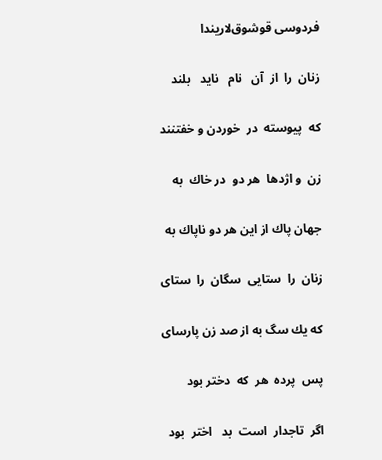فردوسی قوشوق‌لاریندا

زنان  را  از  آن   نام   ناید   بلند

كه  پیوسته  در  خوردن و خفتنند

زن  و اژدها  هر دو  در خاك  به

جهان پاك از این هر دو ناپاك به

زنان  را  ستایی  سگان  را  ستای

كه یك سگ به از صد زن پارسای

پس  پرده  هر  كه  دختر بود

اگر  تاجدار  است  بد   اختر  بود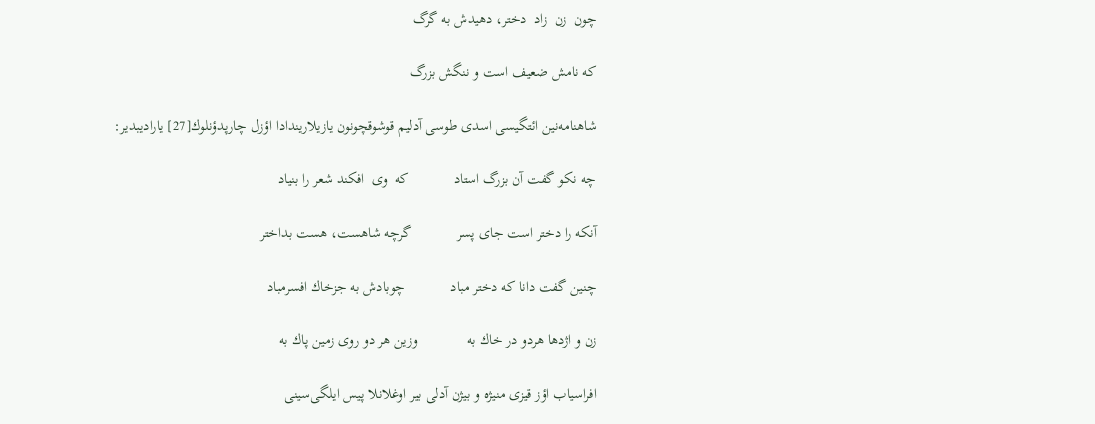چون  زن  زاد  دختر، دهیدش به گرگ

كه نامش ضعیف است و ننگش بزرگ

شاهنامه‌نین ائتگیسی اسدی طوسی آدلیم قوشوقچونون یازیلاریندادا اؤزل چارپدؤنلوك[27] یارادیبدیر:

چه نكو گفت آن بزرگ استاد            كه  وی  افكند شعر را بنیاد

آنكه را دختر است جای پسر            گرچه شاهست، هست بداختر

چنین گفت دانا كه دختر مباد            چوبادش به جزخاك افسرمباد

زن و اژدها هردو در خاك به             وزین هر دو روی زمین پاك به

افراسیاب اؤز قیزی منیژه و بیژن آدلی بیر اوغلانلا پیس ایلگی‌سینی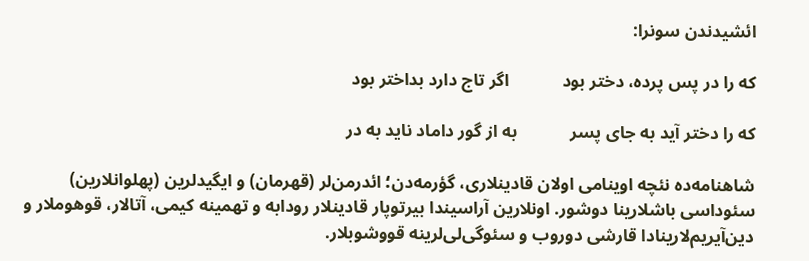ائشیدندن سونرا:

كه را در پس پرده، دختر بود            اگر تاج دارد بداختر بود

كه را دختر آید به جای پسر            به از گور داماد ناید به در

شاهنامه‌ده نئچه اوینامی اولان قادینلاری، گؤرمه‌دن؛ ائدرمن‌لر (قهرمان) و ایگیدلرین (پهلوانلارین) سئوداسی باشلارینا دوشور. اونلارین آراسیندا بیرتوپار قادینلار رودابه و تهمینه كیمی، آتالار، قوهوملار و دین‌آیریم‌لارینادا قارشی دوروب و سئوگی‌لی‌لرینه قووشوبلار.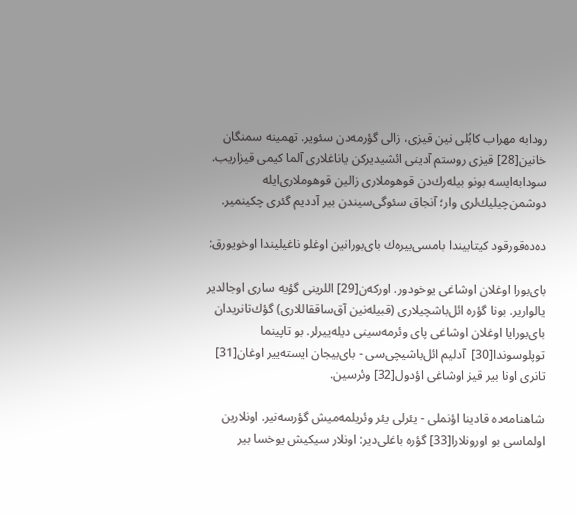رودابه مهراب كابُلی نین قیزی، زالی گؤرمه‌دن سئویر. تهمینه سمنگان خا‌‌نین[28] قیزی روستم آدینی ائشیدیركن یاناغلاری آلما كیمی قیزاریب. سودابه‌ایسه بونو بیله‌رك‌دن قوهوملاری زالین قوهوملاری‌ایله دوشمن‌چیلیك‌لری وار؛ آنجاق سئوگی‌سیندن بیر آددیم گئری چكینمیر.

ده‌ده‌قورقود كیتابیندا بامسی‌بیره‌ك بای‌بورانین اوغلو ناغیلیندا اوخویورق:

بای‌بورا اوغلان اوشاغی یوخودور. اوركه‌ن[29] اللرینی گؤیه ساری اوجالدیر یالواریر. بونا گؤره ائل‌باشچیلاری (قبیله‌نین آق‌ساققاللاری) گؤك‌تانریدان بای‌بورایا اوغلان اوشاغی پای وئرمه‌سینی دیله‌ییرلر. بو تاپینما توپلوسوندا[30]  آدلیم ائل‌باشیچی‌‌سی - بای‌بیجان ایسته‌ییر اوغان[31] تانری اونا بیر قیز اوشاغی اؤدول[32] وئرسین.

شاهنامه‌ده قادینا اؤنملی - یئرلی یئر وئریلمه‌میش گؤرسه‌نیر. اونلارین اولماسی بو اورونلارا[33] گؤره باغلی‌دیر: اونلار سیكیش یوخسا بیر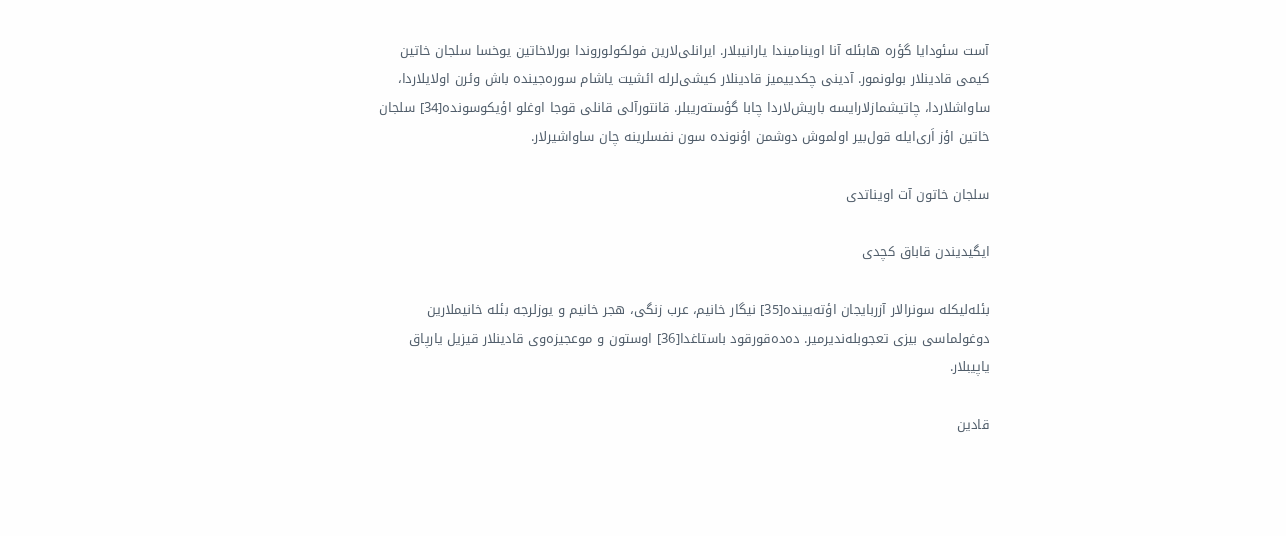آست ‌سئودایا گؤره هابئله آنا اوینامیندا یارانیبلار. ایرانلی‌لارین فولكولوروندا بورلاخاتین یوخسا سلجان خاتین كیمی قادینلار بولونمور. آدینی چكدییمیز قادینلار كیشی‌لرله ائشیت یاشام سوره‌جینده باش وئرن اولایلاردا، ساواشلاردا، چاتیشمازلارایسه باریش‌لاردا چابا گؤسته‌ریبلر. قانتورآلی قانلی قوجا اوغلو اؤیكوسونده[34] سلجان خاتین اؤز اَری‌ایله قول‌بیر اولموش دوشمن اؤنونده سون نفسلرینه‌ چان ساواشیرلار.

سلجان خاتون آت اویناتدی

ایگیدیندن قاباق كچدی

بئله‌لیكله سونرالار آزربایجان اؤته‌یینده[35] نیگار خانیم، عرب زنگی، هجر خانیم و یوزلرجه بئله خانیملارین دوغولماسی بیزی تعجوبله‌ندیرمیر. ده‌ده‌قورقود باستاغدا[36] اوستون و موعجیزه‌وی قادینلار قیزیل یارپاق یاپیبلار.

قادین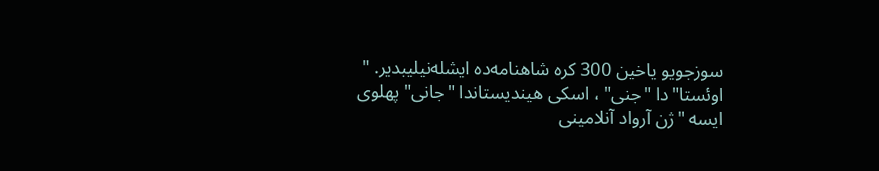سوزجویو یاخین 300 كره شاهنامه‌ده ایشله‌نیلیبدیر. " اوئستا"دا "جنی" ، اسكی هیندیستاندا "جانی" پهلوی ایسه "ژن آرواد آنلامینی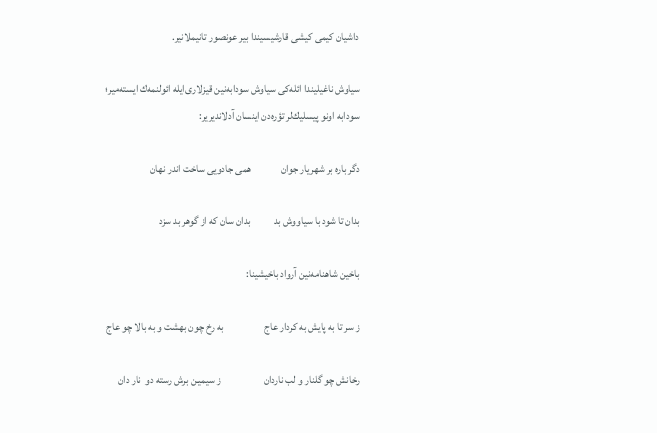داشیان كیمی كیشی‌ قارشیسیندا بیر عونصور تانیملانیر.

سیاوش ناغیلیندا ائله‌كی سیاوش سودابه‌نین قیزلاری‌ایله ائولنمه‌ك ایسته‌میر؛ سودابه اونو پیسلیك‌لر تؤره‌دن اینسان آدلاندیریر:

دگر باره بر شهریار جوان              همی جادویی ساخت اندر نهان

بدان تا شود با سیاووش بد           بدان سان كه از گوهر بد سزد

باخین شاهنامه‌نین آرواد باخیشینا:

ز سر تا به پایش به كردار عاج                   به رخ چون بهشت و به بالا چو عاج

رخانش چو گلنار و لب ناردان                    ز سیمیـن برش رسته دو  نار دان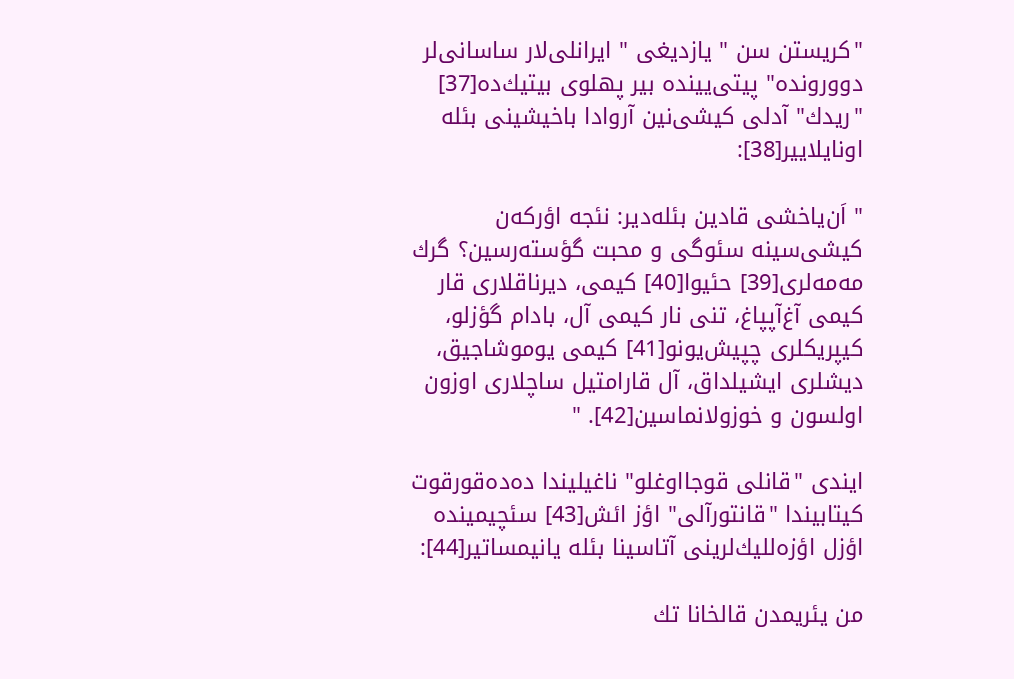"كریستن سن " یازدیغی " ایرانلی‌لار ساسانی‌لر دوورونده" پیتی‌یینده بیر پهلوی بیتیك‌ده[37]  "ریدك" آدلی كیشی‌نین آروادا باخیشینی بئله اونایلاییر[38]:

" اَن‌یاخشی قادین بئله‌دیر: نئجه اؤركه‌ن كیشی‌سینه سئوگی و محبت گؤسته‌رسین؟ گرك مه‌مه‌‌لری[39] حئیوا[40] كیمی، دیرناقلاری قار كیمی آغ‌آپپاغ، تنی‌ نار كیمی آل، بادام گؤزلو، كیپریكلری چپیش‌یونو[41] كیمی یوموشاجیق، دیشلری ایشیلداق، آل قارامتیل ساچلاری اوزون اولسون و خوزولانماسین[42]. "

ایندی "قانلی قوجااوغلو" ناغیلیندا ده‌ده‌قورقوت كیتابیندا "قانتورآلی" اؤز ائش[43] سئچیمینده اؤزل اؤزه‌للیك‌لرینی آتاسینا بئله یانیمساتیر[44]:

من یئریمدن قالخانا تك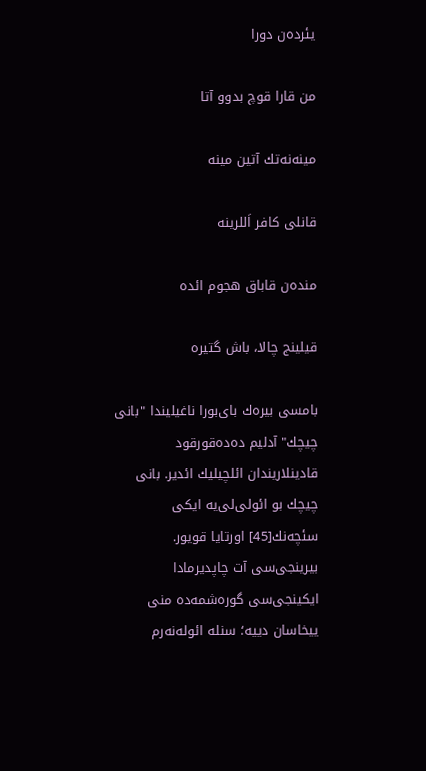یئرده‌ن دورا

من قارا قوچ بدوو آتا

مینه‌نه‌تك آتین مینه

قانلی كافر اَللرینه

منده‌ن قاباق هجوم ائده

قیلینج چالا، ‌باش گتیره

بامسی‌ بیره‌ك بای‌بورا ناغیلیندا "بانی چیچك" آدلیم ده‌ده‌قورقود قادینلاریندان ائلچیلیك ائدیر. بانی چیچك بو ائولی‌لی‌یه ایكی سئچه‌نك[45] اورتایا قویور. بیرینجی‌سی آت چاپدیرمادا ایكینجی‌سی گوره‌شمه‌ده منی ییخاسان دییه؛ سنله ائوله‌نه‌رم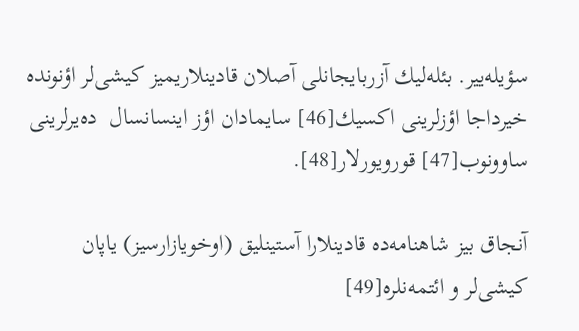سؤیله‌ییر. بئله‌لیك آزربایجانلی آصلان قادینلاریمیز كیشی‌لر اؤنونده خیرداجا اؤزلرینی اكسیك[46] سایمادان اؤز اینسانسال  ده‌یرلرینی ساوونوب[47] قورویورلار[48].

آنجاق بیز شاهنامه‌ده قادینلارا آستینلیق (اوخویازارسیز) یاپان كیشی‌لر و ائتمه‌نلره[49]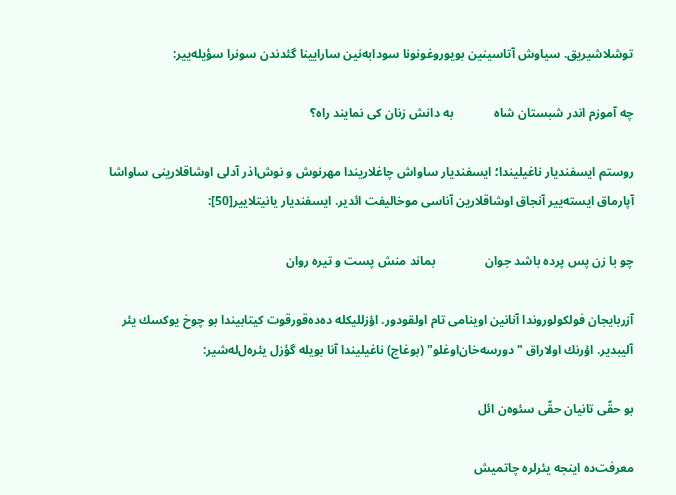توشلاشیریق. سیاوش آتاسینین بویوروغونونا سودابه‌نین سارایینا گئدندن سونرا سؤیله‌ییر:

چه آموزم اندر شبستان شاه             به دانش زنان كی نمایند راه؟

روستم ایسفندیار ناغیلیندا؛ ایسفندیار ساواش چاغلاریندا مهرنوش و نوش‌اذر آدلی اوشاقلارینی ساواشا آپارماق ایسته‌ییر آنجاق اوشاقلارین آناسی موخالیفت ائدیر. ایسفندیار یانیتلاییر[50]:

چو با زن پس پرده باشد جوان                بماند منش پست و تیره روان

آزربایجان فولكولوروندا آنانین اوینامی تام اولقودور. اؤزللیكله ده‌ده‌قورقوت كیتابیندا بو چوخ یوكسك یئر آلیبدیر. اؤرنك اولاراق "دورسه‌خان‌اوغلو" (بوغاج) ناغیلیندا آنا بویله گؤزل یئره‌ل‌له‌شیر:

بو حقّی تانیان حقّی سئوه‌ن ائل

معرفت‌ده اینجه یئرلره چاتمیش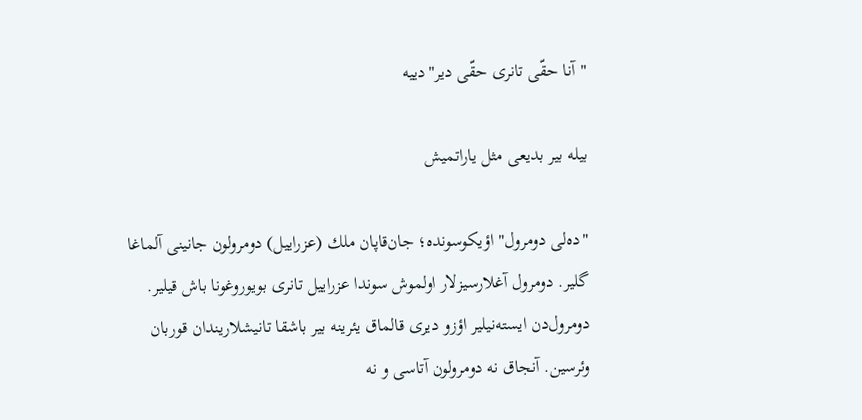"آنا حقّی تانری حقّی دیر"دییه

بیله بیر بدیعی مثل یاراتمیش

"ده‌لی دومرول" اؤیكوسونده؛ جان‌قاپان ملك (عزراییل) دومرولون جانینی آلماغا گلیر. دومرول آغلارسیزلار اولموش سوندا عزراییل تانری بویوروغونا باش قیلیر. دومرول‌دن ایسته‌نیلیر اؤزو دیری قالماق یئرینه بیر باشقا تانیشلاریندان قوربان وئرسین. آنجاق نه دومرولون آتاسی و نه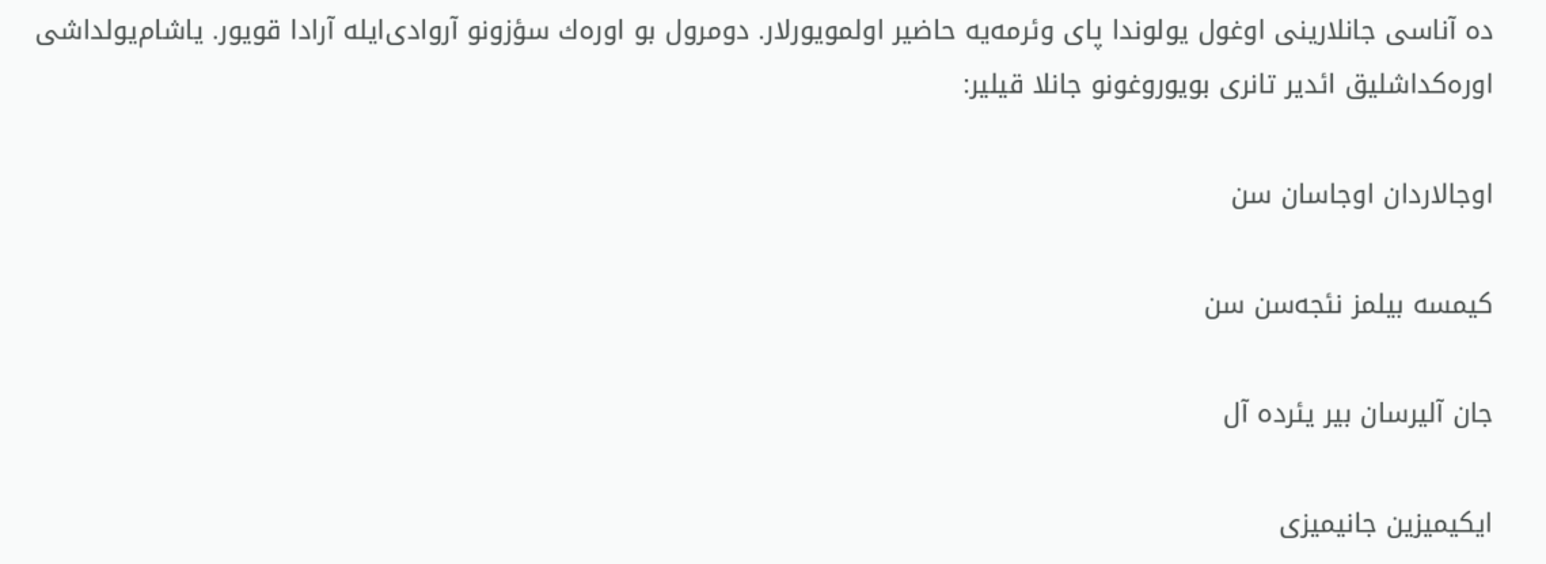ده آناسی جانلارینی اوغول یولوندا پای وئرمه‌یه حاضیر اولمویورلار. دومرول بو اوره‌ك سؤزونو آروادی‌ایله آرادا قویور. یاشام‌یولداشی اوره‌كداشلیق ائدیر تانری بویوروغونو جانلا قیلیر:

اوجالاردان اوجاسان سن

كیمسه بیلمز نئجه‌سن سن

جان آلیرسان بیر یئرده آل

ایكیمیزین جانیمیزی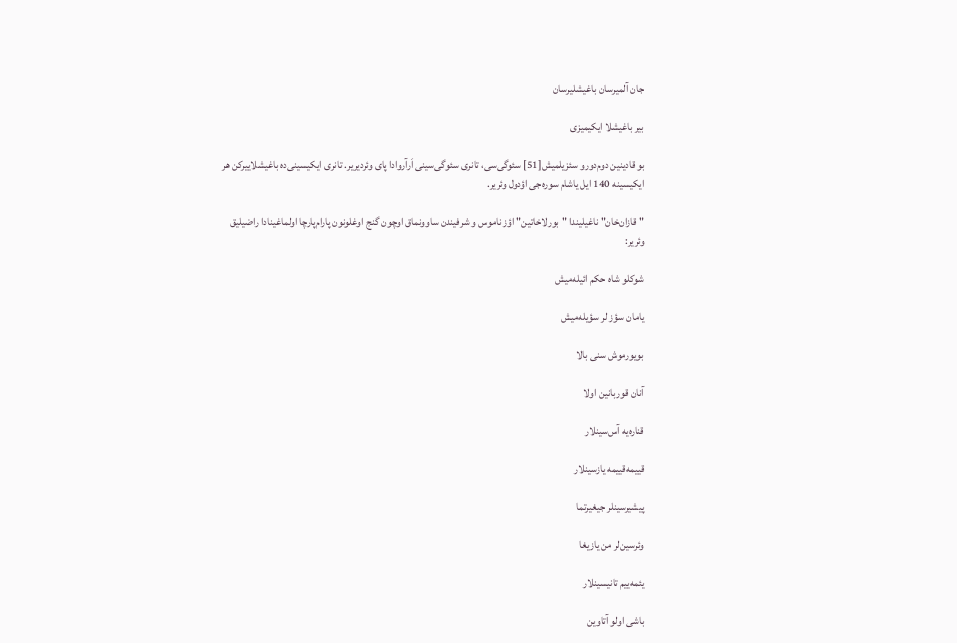جان آلمیرسان باغیشلیرسان

بیر باغیشلا ایكیمیزی

بو قادینین دوم‌دورو سئزیلمیش[51] سئوگی‌سی، تانری‌ سئوگی‌سینی اَرآروادا پای وئردیریر. تانری ایكیسینی‌ده باغیشلاییركن هر ایكیسینه 140 ایل یاشام سوره‌جی اؤدول وئریر.

"قازان‌خان" ناغیلیندا "بورلاخاتین" اؤز ناموس و شرفیندن ساوونماق اوچون گنج اوغلونون پارام‌پارچا اولماغینادا راضیلیق وئریر:

شوكلو شاه حكم ائیله‌میش

یامان سؤز لر سؤیله‌میش

بویورموش سنی بالا

آنان قوربانین اولا

قناره‌یه آس‌سینلار

قییمه‌قییمه یازسینلار

پیشیرسینلر جیغیرتما

وئرسین‌لر من یازیغا

یئمه‌ییم تانیسینلار

باشی اولو آتاوین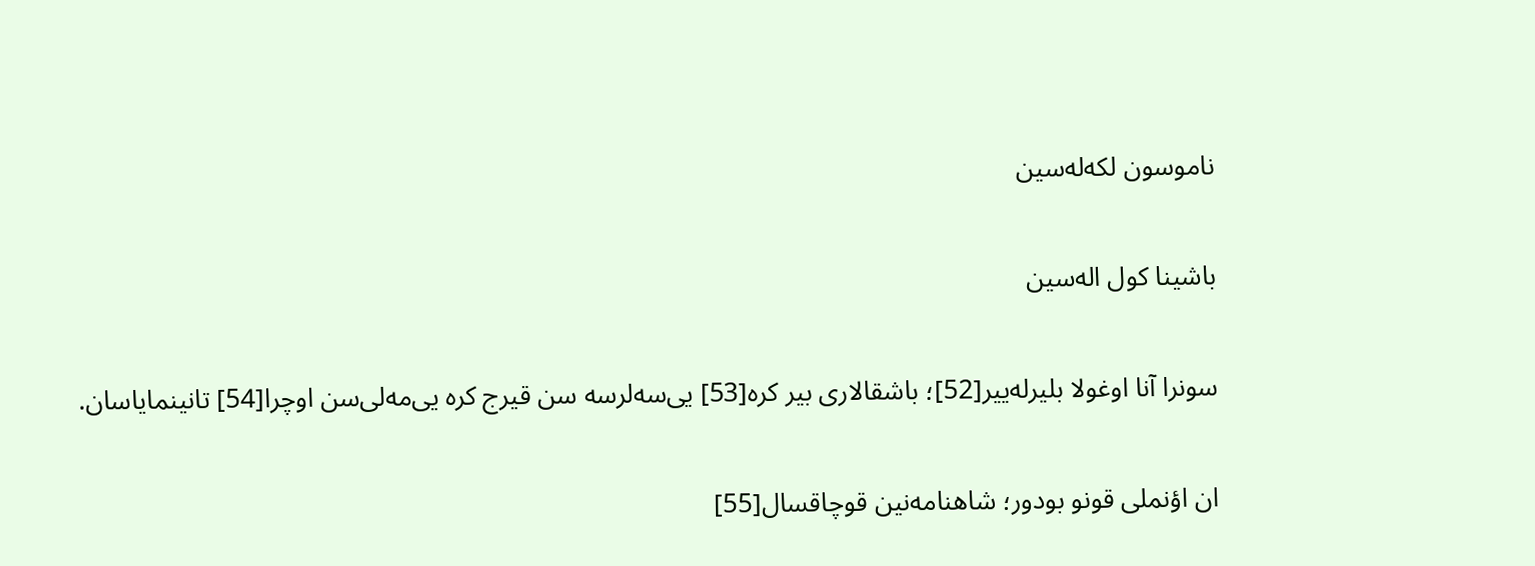ناموسون لكه‌له‌سین

باشینا كول اله‌سین

سونرا آنا اوغولا بلیرله‌ییر[52]؛ باشقالاری بیر كره[53] یی‌سه‌لرسه سن قیرج كره یی‌مه‌لی‌سن اوچرا[54] تانینمایاسان.

ان اؤنملی قونو بودور؛ شاهنامه‌نین قوچاقسال[55]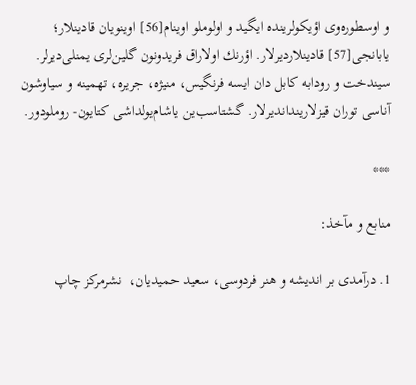و اوسطوره‌وی اؤیكولرینده ایگید و اولوملو اوینام[56] اوینویان قادینلار؛ یابانجی[57] قادینلاردیرلار. اؤرنك اولاراق فریدونون گلین‌لری یمنلی‌دیرلر. سیندخت و رودابه كابل دان ایسه فرنگیس، منیژه، جریره، تهمینه و سیاوشون آناسی توران قیزلارینداندیرلار. گشتاسب‌ین یاشام‌یولداشی كتایون- روملودور.

***

منابع و مآخذ:

1. درآمدی بر اندیشه و هنر فردوسی، سعید حمیدیان،  نشرمركز چاپ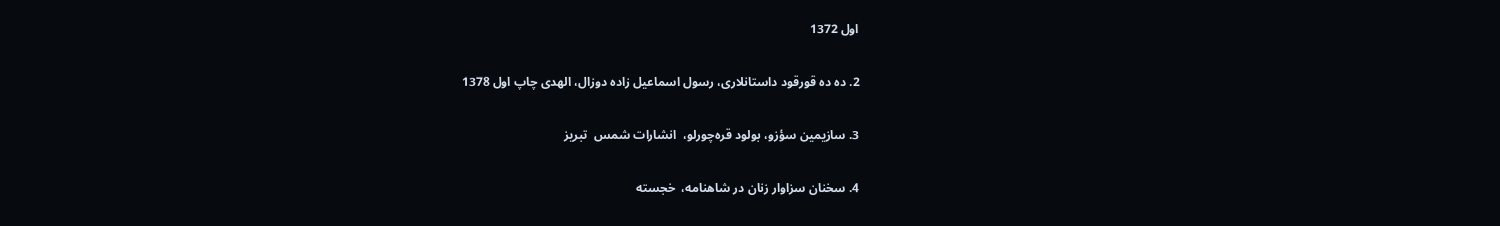اول 1372

2. ده ده قورقود داستانلاری، رسول اسماعیل زاده دوزال، الهدی چاپ اول 1378

3. سازیمین سؤزو، بولود قره‌چورلو،  انشارات شمس  تبریز

4. سخنان سزاوار زنان در شاهنامه،  خجسته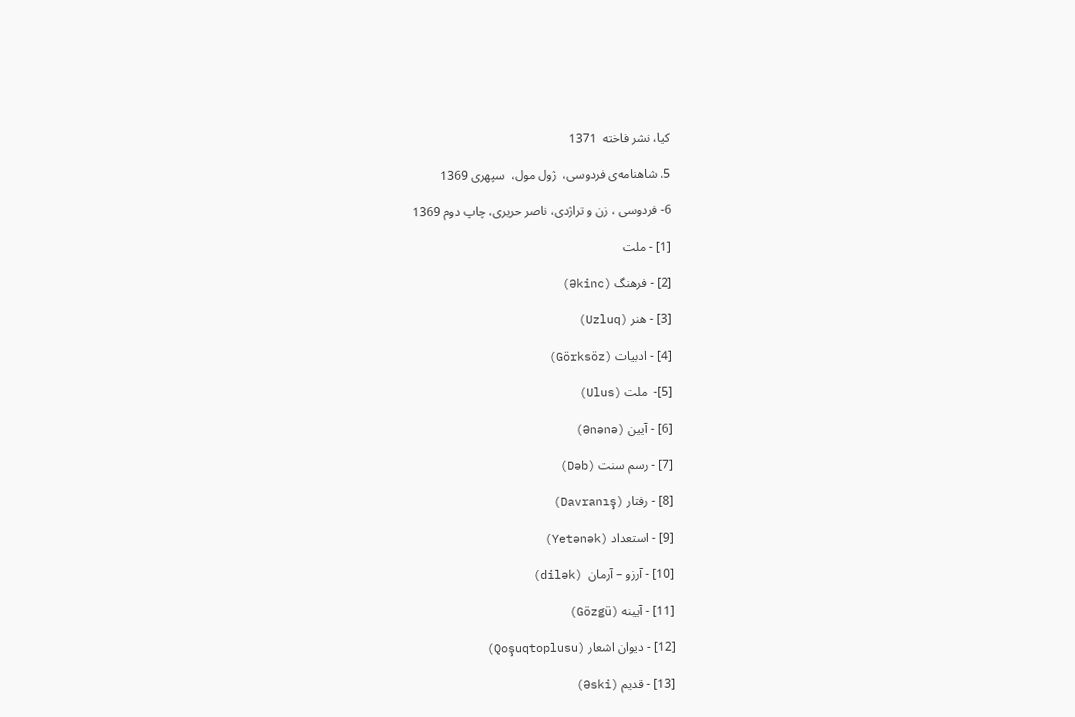كیا، نشر فاخته  1371

5. شاهنامه‌ی فردوسی،  ژول مول،  سپهری 1369

6- فردوسی ، زن و تراژدی، ناصر حریری، چاپ دوم 1369

[1] - ملت

[2] - فرهنگ (Əkinc)

[3] - هنر (Uzluq)

[4] - ادبیات (Görksöz)

[5]-  ملت (Ulus)

[6] - آیین (Ənənə)

[7] - رسم سنت (Dəb)

[8] - رفتار (Davranış)

[9] - استعداد (Yetənək)

[10] - آرزو – آرمان  (dilək)

[11] - آیینه (Gözgü)

[12] - دیوان اشعار (Qoşuqtoplusu)

[13] - قدیم (Əski)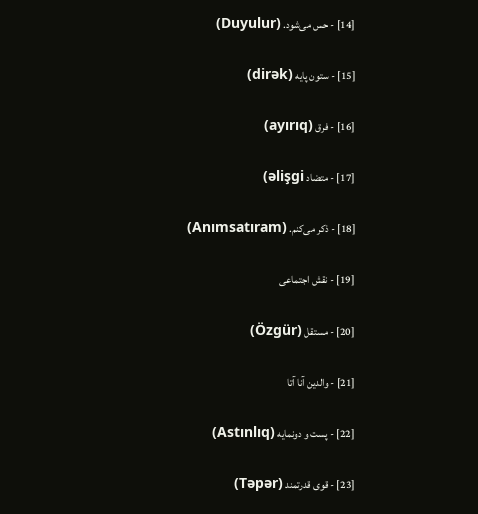[14] - حس می‌شود. (Duyulur)

[15] - ستون پایه (dirək)

[16] - فرق (ayırıq)

[17] - متضاد əlişgi)

[18] - ذكر می‌كنم. (Anımsatıram)

[19] - نقش اجتماعی‌

[20] - مستقل (Özgür)

[21] - والدین آنا آتا

[22] - پست و دونمایه (Astınlıq)

[23] - قوی قدرتمند (Təpər)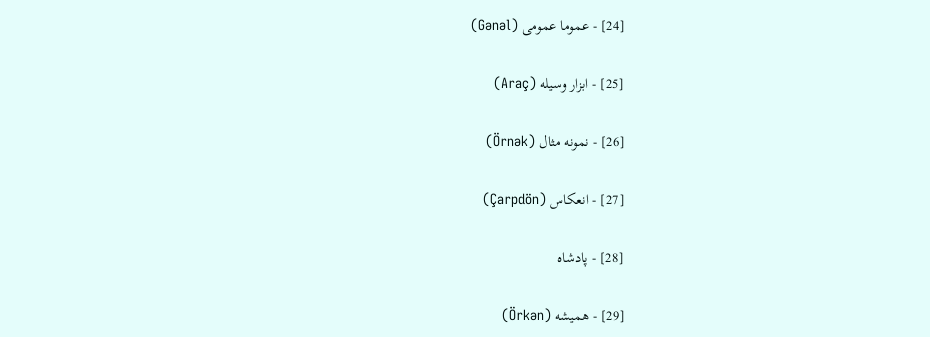[24] - عموما عمومی (Gənəl)

[25] - ابزار وسیله (Araç)

[26] - نمونه مثال (Örnək)

[27] - انعكاس (Çarpdön)

[28] - پادشاه

[29] - همیشه (Örkən)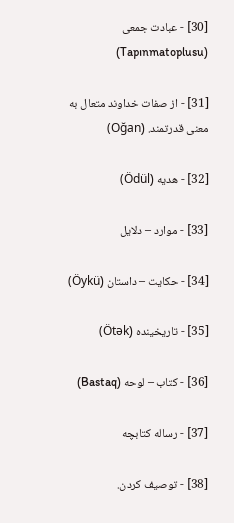[30] - عبادت جمعی (Tapınmatoplusu)

[31] - از صفات خداوند متعال به معنی قدرتمند. (Oğan)

[32] - هدیه (Ödül)

[33] - موارد – دلایل

[34] - حكایت – داستان (Öykü)

[35] - تاریخینده (Ötək)

[36] - كتاب – لوحه (Bastaq)

[37] - رساله كتابچه

[38] - توصیف كردن.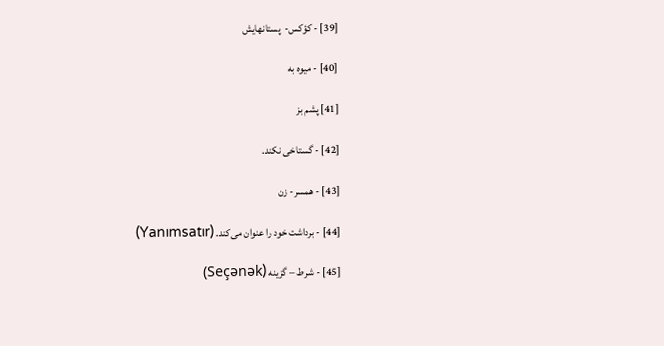[39] - كؤكس-  پستانهایش

[40] - میوه به

[41] پشم بز

[42] - گستاخی نكند.

[43] - همسر- زن

[44] - برداشت خود را عنوان می‌كند. (Yanımsatır)

[45] - شرط – گزینه (Seçənək)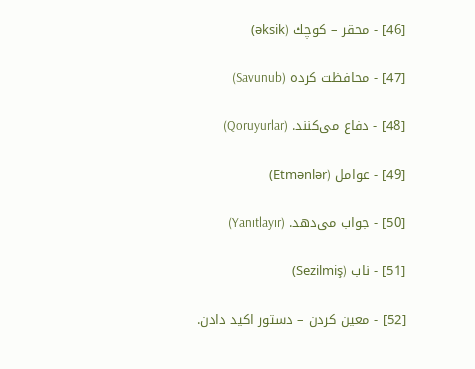[46] - محقر – كوچك (əksik)

[47] - محافظت كرده (Savunub)

[48] - دفاع می‌كنند. (Qoruyurlar)

[49] - عوامل (Etmənlər)

[50] - جواب می‌‌دهد. (Yanıtlayır)

[51] - ناب (Sezilmiş)

[52] - معین كردن – دستور اكید دادن.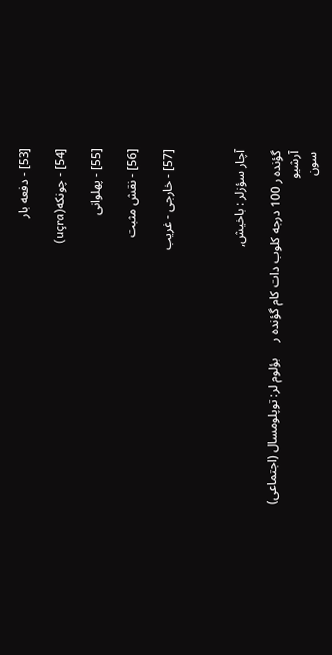[53] - دفعه بار

[54] - چونكه(uçra)

[55] - پهلوانی

[56] - نقش مثبت

[57] - خارجی - غریب



آچار سؤزلر : باخیش,

گؤنده ر 100 درجه کلوب دات کام گؤنده ر     بؤلوم لر: توپلومسال (اجتماعی)
آرشیو
سون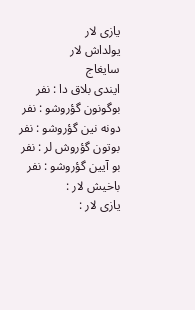یازی لار
یولداش لار
سایغاج
ایندی بلاق دا : نفر
بوگونون گؤروشو : نفر
دونه نین گؤروشو : نفر
بوتون گؤروش لر : نفر
بو آیین گؤروشو : نفر
باخیش لار :
یازی لار :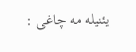یئنیله مه چاغی :